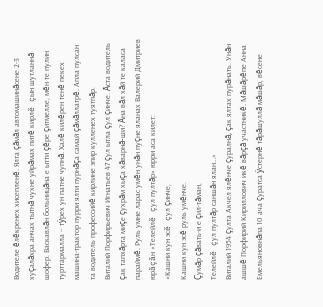Водителе ĕлĕкренех хисепленĕ. Ялта çăмăл автомашинăсене 2-3 хуçалăхра анчах тытнă чухне уйрăмах питĕ кирлĕ çын шутланнă шофер. Васкавлăн больницăна е ытти çĕре çитмелле, мĕн те пулин турттармалла – тÿрех ун патне чупнă. Халĕ килĕрен тенĕ пекех машина-трактор пурри ялти пурнăçа самай çăмăллатрĕ. Апла пулсан та водитель профессийĕ кирлине эпир кулленех туятпăр.
Виталий Порфирьевич Игнатьев 47 çул ытла çул çинче. Ăста водитель çак тапхăрта миçе çухрăм хыçа хăварнă-ши? Ăна вăл хăй те каласа параймĕ. Руль умне ларас умĕн унăн пуçне яланах Валерий Дмитриев юрăçăн «Телейлĕ çул пултăр» юрри аса килет:
«Кашни кун эсĕ çул çинче,
Кашни кун эсĕ руль умĕнче.
Çумăр çăвать-и е çил-тăман,
Телейлĕ çул пултăр саншăн ялан…»
Виталий 1954 çулта Акчел ялĕнче çуралнă, çак ялтах пурăнать. Унăн ашшĕ Порфирий Кириллович икĕ вăрçă участникĕ. Мăшăрĕпе Анна Емельяновнăпа 10 ача çуратса ÿстернĕ тăрăшуллă мăшăр, вĕсене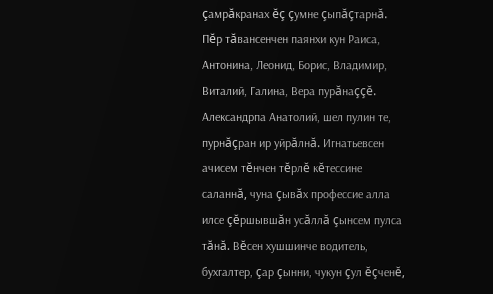çамрăкранах ĕç çумне çыпăçтарнă. Пĕр тăвансенчен паянхи кун Раиса, Антонина, Леонид, Борис, Владимир, Виталий, Галина, Вера пурăнаççĕ. Александрпа Анатолий, шел пулин те, пурнăçран ир уйрăлнă. Игнатьевсен ачисем тĕнчен тĕрлĕ кĕтессине саланнă, чуна çывăх профессие алла илсе çĕршывшăн усăллă çынсем пулса тăнă. Вĕсен хушшинче водитель, бухгалтер, çар çынни, чукун çул ĕçченĕ,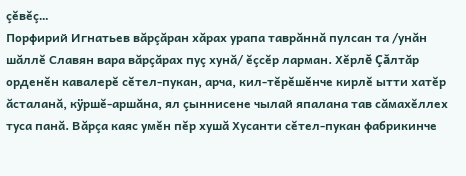çĕвĕç…
Порфирий Игнатьев вăрçăран хăрах урапа таврăннă пулсан та /унăн шăллĕ Славян вара вăрçăрах пуç хунă/ ĕçсĕр ларман. Хĕрлĕ Çăлтăр орденĕн кавалерĕ сĕтел-пукан, арча, кил-тĕрĕшĕнче кирлĕ ытти хатĕр ăсталанă, кÿршĕ-аршăна, ял çыннисене чылай япалана тав сăмахĕллех туса панă. Вăрçа каяс умĕн пĕр хушă Хусанти сĕтел-пукан фабрикинче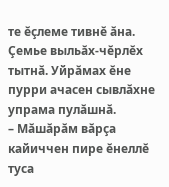те ĕçлеме тивнĕ ăна.
Çемье выльăх-чĕрлĕх тытнă. Уйрăмах ĕне пурри ачасен сывлăхне упрама пулăшнă.
– Мăшăрăм вăрçа кайиччен пире ĕнеллĕ туса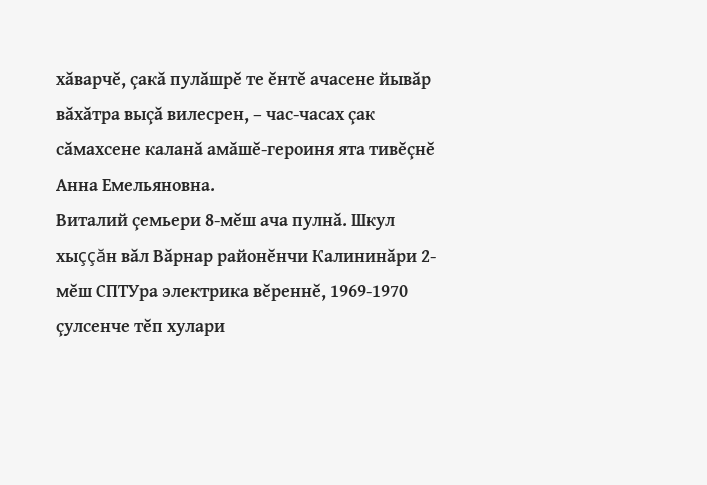хăварчĕ, çакă пулăшрĕ те ĕнтĕ ачасене йывăр вăхăтра выçă вилесрен, – час-часах çак сăмахсене каланă амăшĕ-героиня ята тивĕçнĕ Анна Емельяновна.
Виталий çемьери 8-мĕш ача пулнă. Шкул хыççăн вăл Вăрнар районĕнчи Калининăри 2-мĕш СПТУра электрика вĕреннĕ, 1969-1970 çулсенче тĕп хулари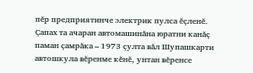пĕр предприятинче электрик пулса ĕçленĕ. Çапах та ачаран автомашинăна юратни канăç паман çамрăка – 1973 çулта вăл Шупашкарти автошкула вĕренме кĕнĕ, унтан вĕренсе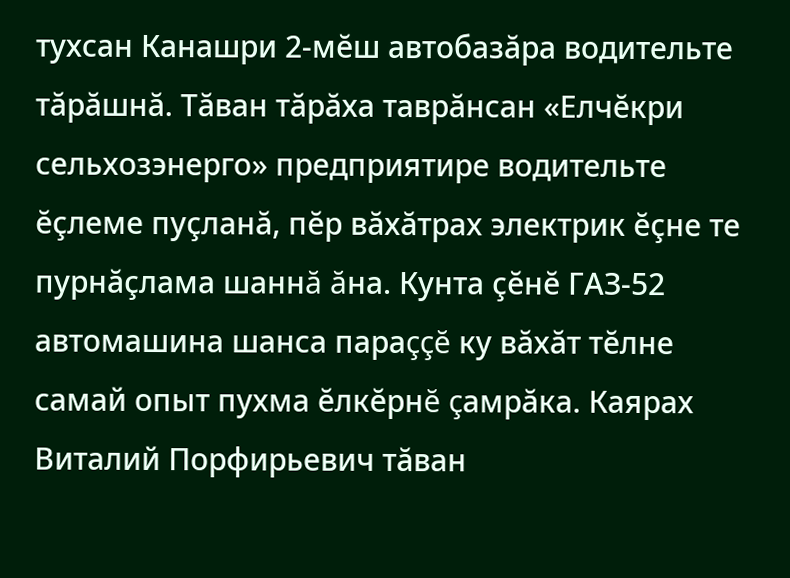тухсан Канашри 2-мĕш автобазăра водительте тăрăшнă. Тăван тăрăха таврăнсан «Елчĕкри сельхозэнерго» предприятире водительте ĕçлеме пуçланă, пĕр вăхăтрах электрик ĕçне те пурнăçлама шаннă ăна. Кунта çĕнĕ ГАЗ-52 автомашина шанса параççĕ ку вăхăт тĕлне самай опыт пухма ĕлкĕрнĕ çамрăка. Каярах Виталий Порфирьевич тăван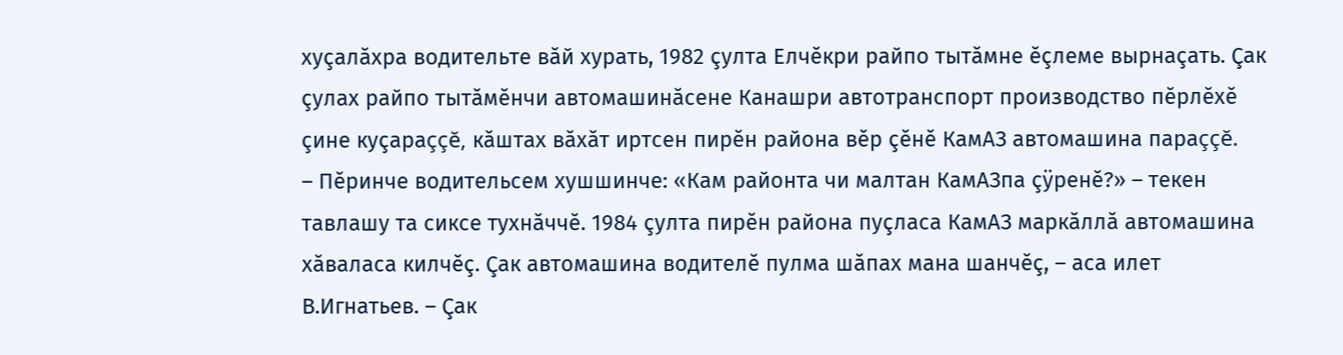хуçалăхра водительте вăй хурать, 1982 çулта Елчĕкри райпо тытăмне ĕçлеме вырнаçать. Çак çулах райпо тытăмĕнчи автомашинăсене Канашри автотранспорт производство пĕрлĕхĕ çине куçараççĕ, кăштах вăхăт иртсен пирĕн района вĕр çĕнĕ КамАЗ автомашина параççĕ.
– Пĕринче водительсем хушшинче: «Кам районта чи малтан КамАЗпа çÿренĕ?» – текен тавлашу та сиксе тухнăччĕ. 1984 çулта пирĕн района пуçласа КамАЗ маркăллă автомашина хăваласа килчĕç. Çак автомашина водителĕ пулма шăпах мана шанчĕç, – аса илет В.Игнатьев. – Çак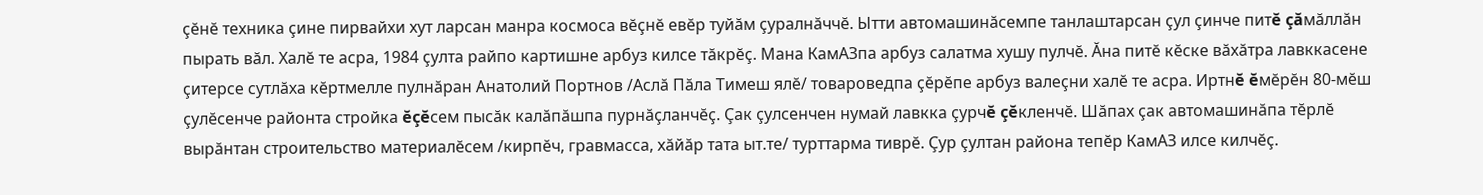çĕнĕ техника çине пирвайхи хут ларсан манра космоса вĕçнĕ евĕр туйăм çуралнăччĕ. Ытти автомашинăсемпе танлаштарсан çул çинче питĕ çăмăллăн пырать вăл. Халĕ те асра, 1984 çулта райпо картишне арбуз килсе тăкрĕç. Мана КамАЗпа арбуз салатма хушу пулчĕ. Ăна питĕ кĕске вăхăтра лавккасене çитерсе сутлăха кĕртмелле пулнăран Анатолий Портнов /Аслă Пăла Тимеш ялĕ/ товароведпа çĕрĕпе арбуз валеçни халĕ те асра. Иртнĕ ĕмĕрĕн 80-мĕш çулĕсенче районта стройка ĕçĕсем пысăк калăпăшпа пурнăçланчĕç. Çак çулсенчен нумай лавкка çурчĕ çĕкленчĕ. Шăпах çак автомашинăпа тĕрлĕ вырăнтан строительство материалĕсем /кирпĕч, гравмасса, хăйăр тата ыт.те/ турттарма тиврĕ. Çур çултан района тепĕр КамАЗ илсе килчĕç.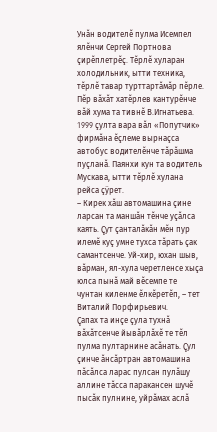Унăн водителĕ пулма Исемпел ялĕнчи Сергей Портнова çирĕплетрĕç. Тĕрлĕ хуларан холодильник, ытти техника, тĕрлĕ тавар турттартăмăр пĕрле.
Пĕр вăхăт хатĕрлев кантурĕнче вăй хума та тивнĕ В.Игнатьева. 1999 çулта вара вăл «Попутчик» фирмăна ĕçлеме вырнаçса автобус водителĕнче тăрăшма пуçланă. Паянхи кун та водитель Мускава, ытти тĕрлĕ хулана рейса çÿрет.
– Кирек хăш автомашина çине ларсан та маншăн тĕнче уçăлса каять. Çут çанталăкăн мĕн пур илемĕ куç умне тухса тăрать çак самантсенче. Уй-хир, юхан шыв, вăрман, ял-хула черетленсе хыçа юлса пынă май вĕсемпе те чунтан киленме ĕлкĕретĕп, – тет Виталий Порфирьевич.
Çапах та инçе çула тухнă вăхăтсенче йывăрлăхĕ те тĕл пулма пултарнине асăнать. Çул çинче ăнсăртран автомашина пăсăлса ларас пулсан пулăшу аллине тăсса паракансен шучĕ пысăк пулнине, уйрăмах аслă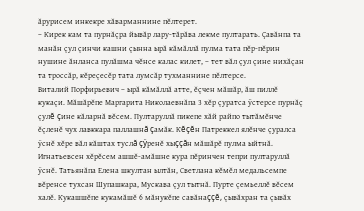ăрурисем инкекре хăварманнине пĕлтерет.
– Кирек кам та пурнăçра йывăр лару-тăрăва лекме пултарать. Çавăнпа та манăн çул çинчи кашни çынна ырă кăмăллă пулма тата пĕр-пĕрин нушине ăнланса пулăшма чĕнсе калас килет, – тет вăл çул çине нихăçан та троссăр, кĕреçесĕр тата лумсăр тухманнине пĕлтерсе.
Виталий Порфирьевич – ырă кăмăллă атте, ĕçчен мăшăр, ăш пиллĕ кукаçи. Мăшăрĕпе Маргарита Николаевнăпа 3 хĕр çуратса ÿстерсе пурнăç çулĕ çине кăларнă вĕсем. Пултаруллă пикепе хăй райпо тытăмĕнче ĕçленĕ чух лавккара паллашнă çамăк. Кĕçĕн Патреккел ялĕнче çуралса ÿснĕ хĕре вăл кăштах туслă çÿренĕ хыççăн мăшăрĕ пулма ыйтнă. Игнатьевсен хĕрĕсем ашшĕ-амăшне кура пĕринчен тепри пултаруллă ÿснĕ. Татьянăпа Елена шкултан ылтăн, Светлана кĕмĕл медальсемпе вĕренсе тухсан Шупашкара, Мускава çул тытнă. Пурте çемьеллĕ вĕсем халĕ. Кукашшĕпе кукамăшĕ 6 мăнукĕпе савăнаççĕ, çывăхран та çывăх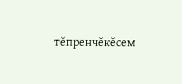тĕпренчĕкĕсем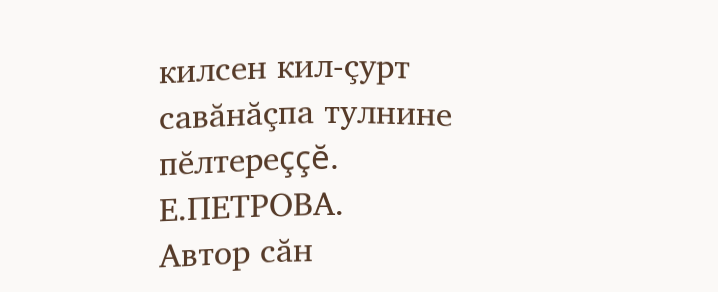килсен кил-çурт савăнăçпа тулнине пĕлтереççĕ.
Е.ПЕТРОВА.
Автор сăн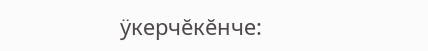ÿкерчĕкĕнче: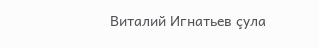Виталий Игнатьев çула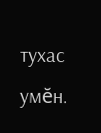тухас умĕн.